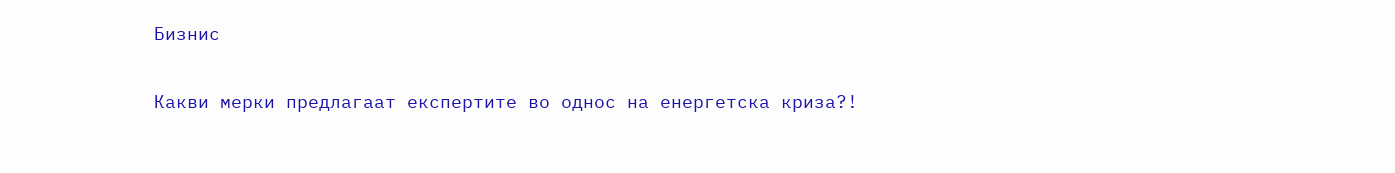Бизнис

Какви мерки предлагаат експертите во однос на енергетска криза?!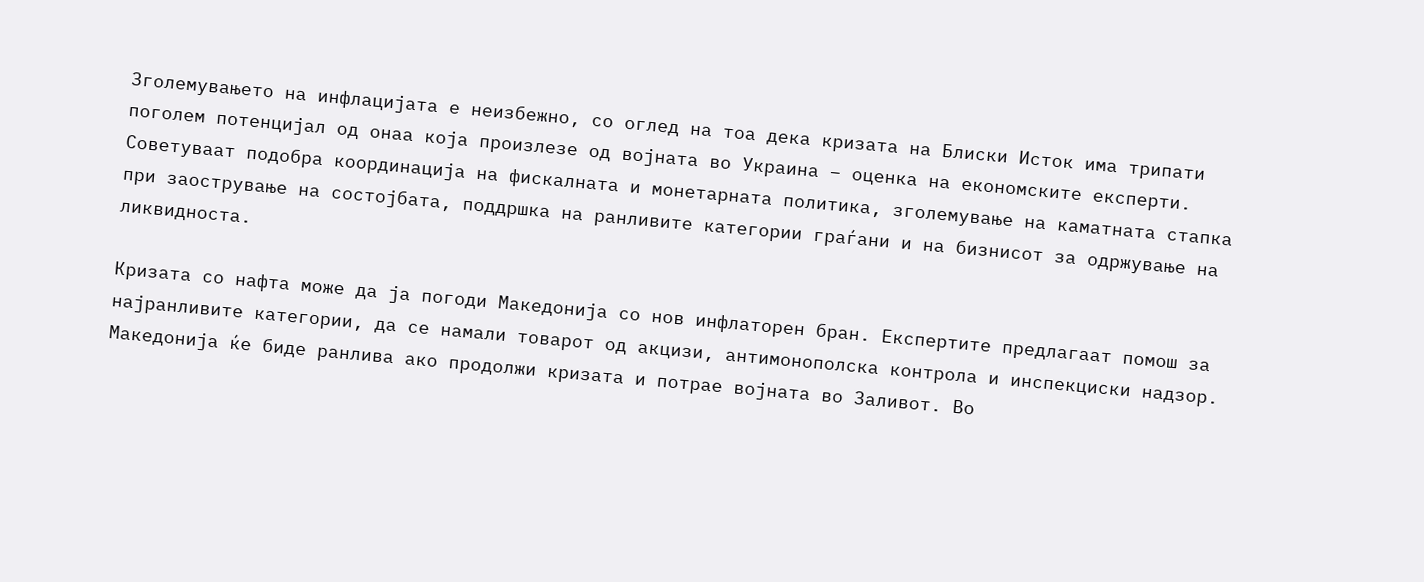Зголемувањето на инфлацијата е неизбежно, со оглед на тоа дека кризата на Блиски Исток има трипати поголем потенцијал од онаа која произлезе од војната во Украина – оценка на економските експерти. Советуваат подобра координација на фискалната и монетарната политика, зголемување на каматната стапка при заострување на состојбата, поддршка на ранливите категории граѓани и на бизнисот за одржување на ликвидноста.

Кризата со нафта може да ја погоди Македонија со нов инфлаторен бран. Експертите предлагаат помош за најранливите категории, да се намали товарот од акцизи, антимонополска контрола и инспекциски надзор. Македонија ќе биде ранлива ако продолжи кризата и потрае војната во Заливот. Во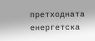претходната енергетска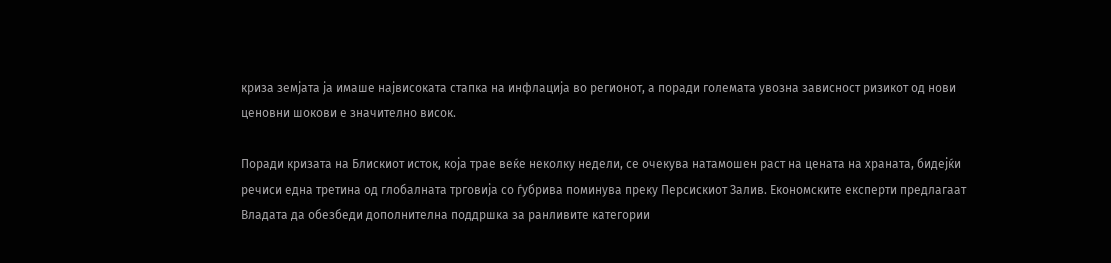криза земјата ја имаше највисоката стапка на инфлација во регионот, а поради големата увозна зависност ризикот од нови ценовни шокови е значително висок.

Поради кризата на Блискиот исток, која трае веќе неколку недели, се очекува натамошен раст на цената на храната, бидејќи речиси една третина од глобалната трговија со ѓубрива поминува преку Персискиот Залив. Економските експерти предлагаат Владата да обезбеди дополнителна поддршка за ранливите категории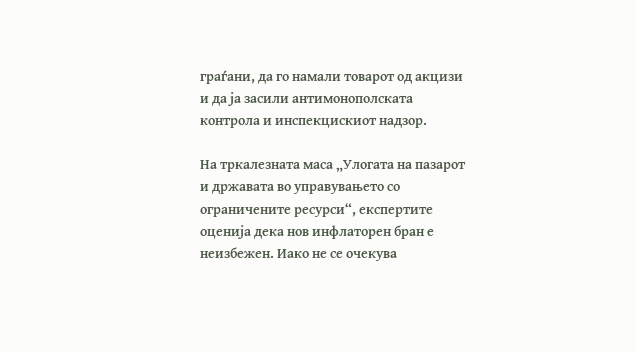граѓани, да го намали товарот од акцизи и да ја засили антимонополската контрола и инспекцискиот надзор.

На тркалезната маса „Улогата на пазарот и државата во управувањето со ограничените ресурси“, експертите оценија дека нов инфлаторен бран е неизбежен. Иако не се очекува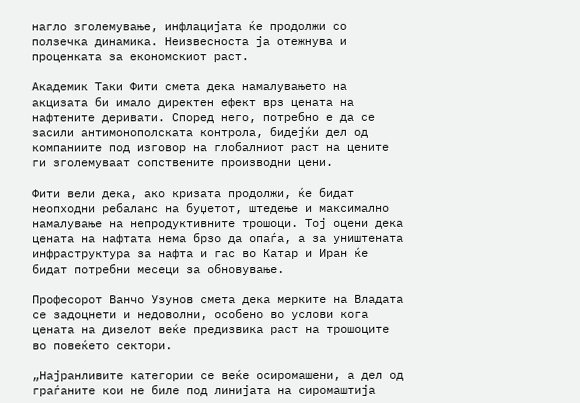нагло зголемување, инфлацијата ќе продолжи со ползечка динамика. Неизвесноста ја отежнува и проценката за економскиот раст.

Академик Таки Фити смета дека намалувањето на акцизата би имало директен ефект врз цената на нафтените деривати. Според него, потребно е да се засили антимонополската контрола, бидејќи дел од компаниите под изговор на глобалниот раст на цените ги зголемуваат сопствените производни цени.

Фити вели дека, ако кризата продолжи, ќе бидат неопходни ребаланс на буџетот, штедење и максимално намалување на непродуктивните трошоци. Тој оцени дека цената на нафтата нема брзо да опаѓа, а за уништената инфраструктура за нафта и гас во Катар и Иран ќе бидат потребни месеци за обновување.

Професорот Ванчо Узунов смета дека мерките на Владата се задоцнети и недоволни, особено во услови кога цената на дизелот веќе предизвика раст на трошоците во повеќето сектори.

„Најранливите категории се веќе осиромашени, а дел од граѓаните кои не биле под линијата на сиромаштија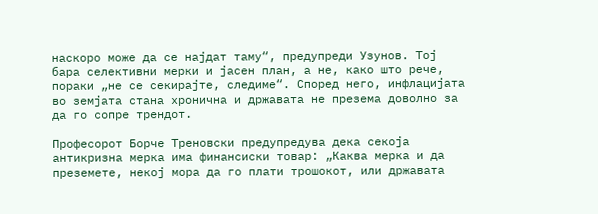наскоро може да се најдат таму“, предупреди Узунов. Тој бара селективни мерки и јасен план, а не, како што рече, пораки „не се секирајте, следиме“. Според него, инфлацијата во земјата стана хронична и државата не презема доволно за да го сопре трендот.

Професорот Борче Треновски предупредува дека секоја антикризна мерка има финансиски товар: „Каква мерка и да преземете, некој мора да го плати трошокот, или државата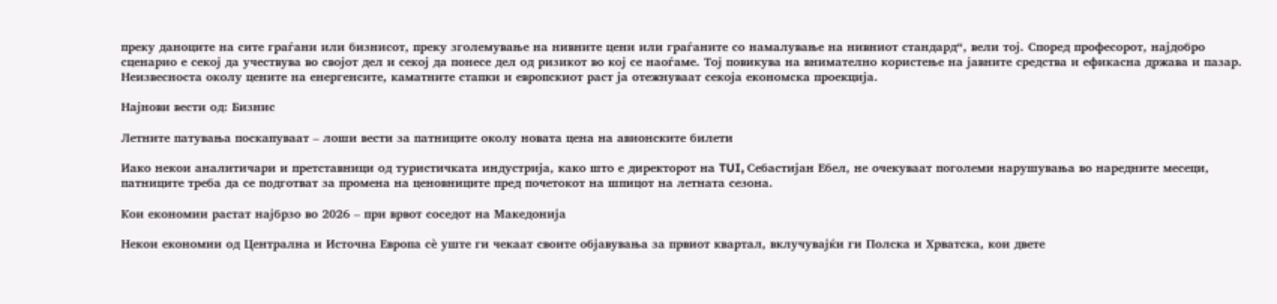преку даноците на сите граѓани или бизнисот, преку зголемување на нивните цени или граѓаните со намалување на нивниот стандард“, вели тој. Според професорот, најдобро сценарио е секој да учествува во својот дел и секој да понесе дел од ризикот во кој се наоѓаме. Тој повикува на внимателно користење на јавните средства и ефикасна држава и пазар. Неизвесноста околу цените на енергенсите, каматните стапки и европскиот раст ја отежнуваат секоја економска проекција.

Најнови вести од: Бизнис

Летните патувања поскапуваат – лоши вести за патниците околу новата цена на авионските билети

Иако некои аналитичари и претставници од туристичката индустрија, како што е директорот на TUI, Себастијан Ебел, не очекуваат поголеми нарушувања во наредните месеци, патниците треба да се подготват за промена на ценовниците пред почетокот на шпицот на летната сезона.

Кои економии растат најбрзо во 2026 – при врвот соседот на Македонија

Некои економии од Централна и Источна Европа сè уште ги чекаат своите објавувања за првиот квартал, вклучувајќи ги Полска и Хрватска, кои двете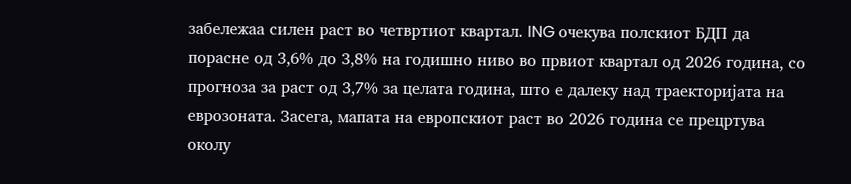забележаа силен раст во четвртиот квартал. ING очекува полскиот БДП да порасне од 3,6% до 3,8% на годишно ниво во првиот квартал од 2026 година, со прогноза за раст од 3,7% за целата година, што е далеку над траекторијата на еврозоната. Засега, мапата на европскиот раст во 2026 година се прецртува околу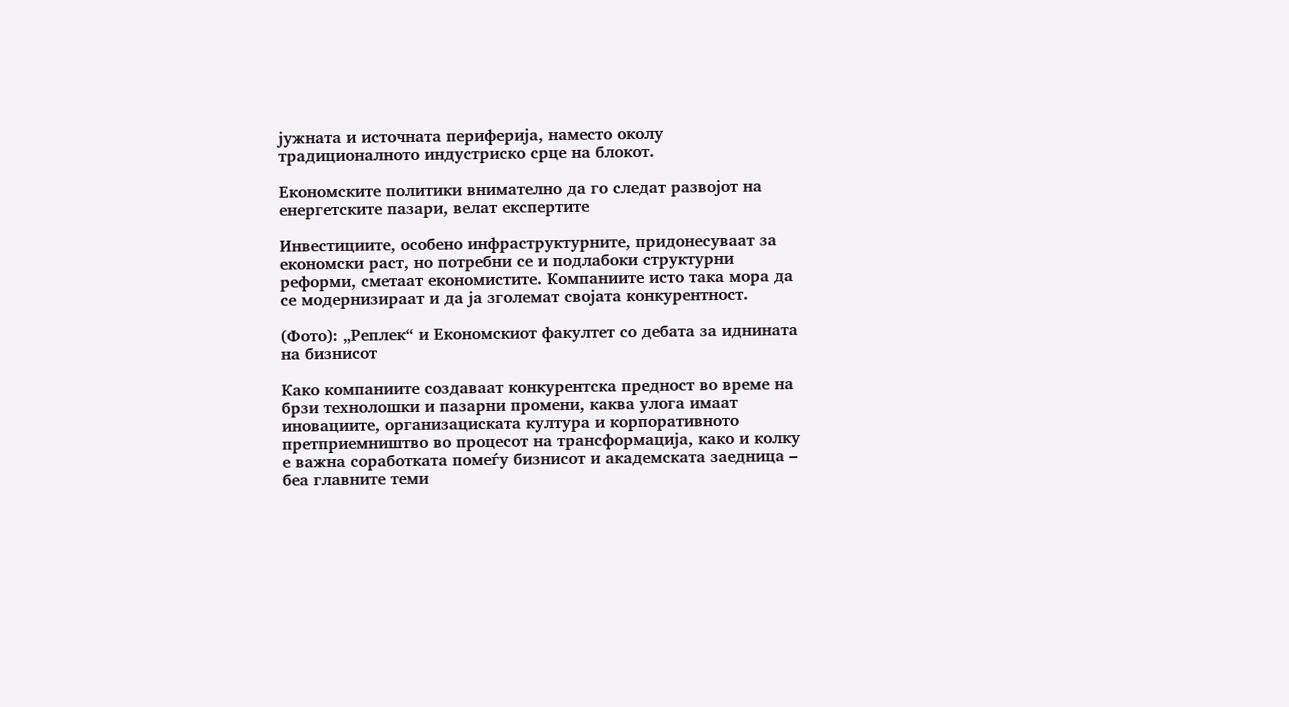јужната и источната периферија, наместо околу традиционалното индустриско срце на блокот.

Економските политики внимателно да го следат развојот на енергетските пазари, велат експертите

Инвестициите, особено инфраструктурните, придонесуваат за економски раст, но потребни се и подлабоки структурни реформи, сметаат економистите. Компаниите исто така мора да се модернизираат и да ја зголемат својата конкурентност.

(Фото): „Реплек“ и Економскиот факултет со дебата за иднината на бизнисот

Како компаниите создаваат конкурентска предност во време на брзи технолошки и пазарни промени, каква улога имаат иновациите, организациската култура и корпоративното претприемништво во процесот на трансформација, како и колку е важна соработката помеѓу бизнисот и академската заедница – беа главните теми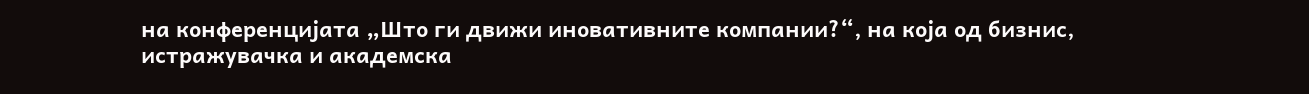на конференцијата „Што ги движи иновативните компании?“, на која од бизнис, истражувачка и академска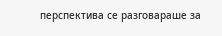перспектива се разговараше за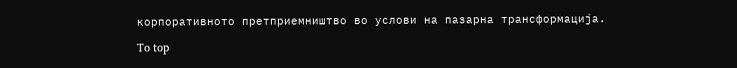корпоративното претприемништво во услови на пазарна трансформација.

To top